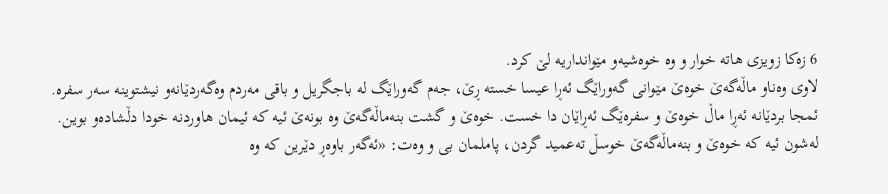6 زەکا زویزی هاته خوار و وه خوەشیەو مێوانداریه لێ کرد.
لاوی وەناو ماڵەگەێ خوەێ مێوانی گەوراێگ ئەڕا عیسا خسته ڕێ، جەم گەوراێگ له باجگریل و باقی مەردم وەگەردێانەو نیشتوینه سەر سفره.
ئمجا بردێانه ئەڕا ماڵ خوەێ و سفرەێگ ئەڕاێان دا خست. خوەێ و گشت بنەماڵەگەێ وه بونەێ ئیه که ئیمان هاوردنه خودا دڵشادەو بوین.
لەشون ئیه که خوەێ و بنەماڵەگەێ خوسڵ تەعمید گردن، پاملمان بی و وەت: «ئەگەر باوەڕ دێرین که وه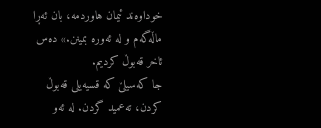خوداوەند ئیمان هاوردمه، بان ئەڕا ماڵەگەم و له ئەوره بمینن.» دەس ئاخر قەبوڵ کردیم.
جا کەسیلێ که قسیەیلی قەبوڵ کردن، تەعمید گردن. له ئەو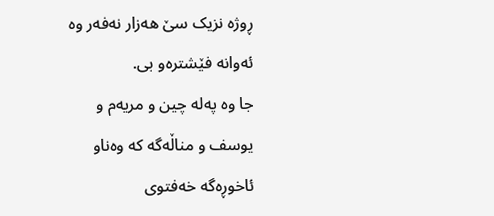ڕوژه نزیک سێ هەزار نەفەر وه ئەوانه فێشترەو بی.
جا وه پەله چین و مریەم و یوسف و مناڵەگه که وەناو ئاخوڕەگه خەفتوی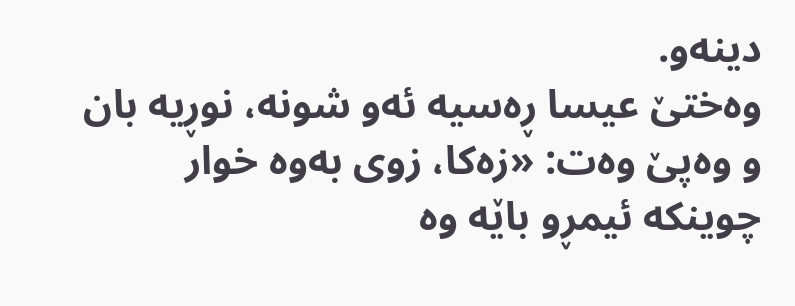دینەو.
وەختێ عیسا ڕەسیه ئەو شونه، نوڕیه بان و وەپێ وەت: «زەکا، زوی بەوه خوار چوینکه ئیمڕو باێه وه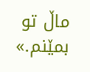ماڵ تو بمێنم.»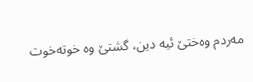مەردم وەختێ ئیه دین، گشتێ وه خوتەخوت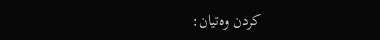کردن وەتیان: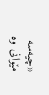«چیەسه مێوانی وه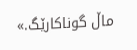ماڵ گوناکارێگ.»